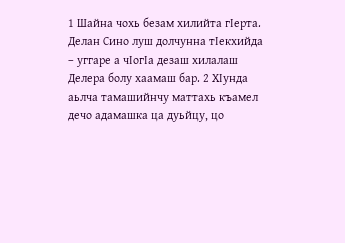1 Шайна чохь безам хилийта гІерта. Делан Сино луш долчунна тІекхийда – уггаре а чІогІа дезаш хилалаш Делера болу хаамаш бар. 2 ХІунда аьлча тамашийнчу маттахь къамел дечо адамашка ца дуьйцу, цо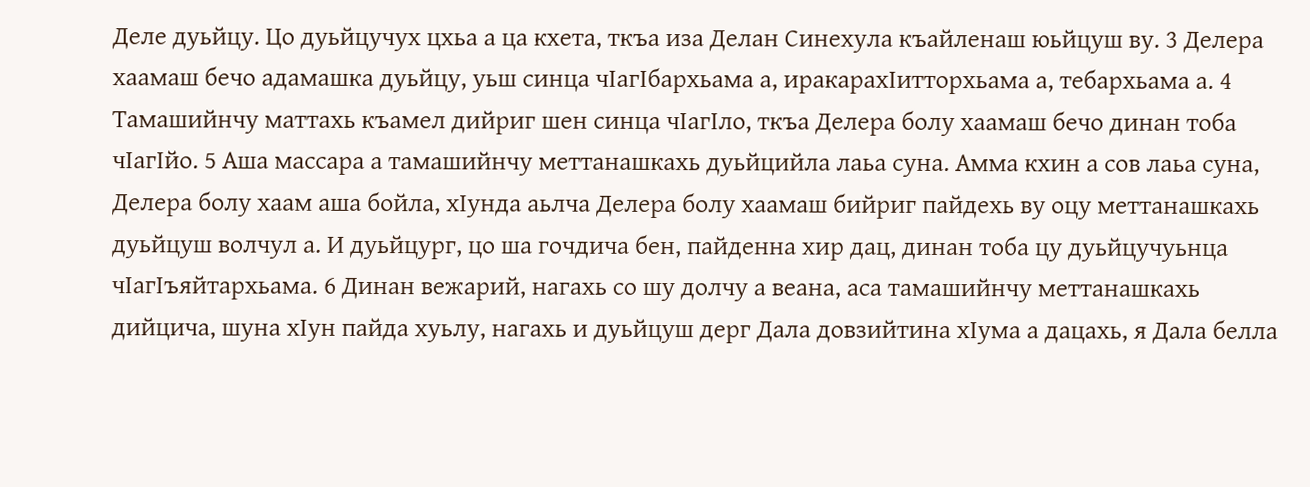Деле дуьйцу. Цо дуьйцучух цхьа а ца кхета, ткъа иза Делан Синехула къайленаш юьйцуш ву. 3 Делера хаамаш бечо адамашка дуьйцу, уьш синца чІагІбархьама а, иракарахІитторхьама а, тебархьама а. 4 Тамашийнчу маттахь къамел дийриг шен синца чІагІло, ткъа Делера болу хаамаш бечо динан тоба чІагІйо. 5 Аша массара а тамашийнчу меттанашкахь дуьйцийла лаьа суна. Амма кхин а сов лаьа суна, Делера болу хаам аша бойла, хІунда аьлча Делера болу хаамаш бийриг пайдехь ву оцу меттанашкахь дуьйцуш волчул а. И дуьйцург, цо ша гочдича бен, пайденна хир дац, динан тоба цу дуьйцучуьнца чІагІъяйтархьама. 6 Динан вежарий, нагахь со шу долчу а веана, аса тамашийнчу меттанашкахь дийцича, шуна хІун пайда хуьлу, нагахь и дуьйцуш дерг Дала довзийтина хІума а дацахь, я Дала белла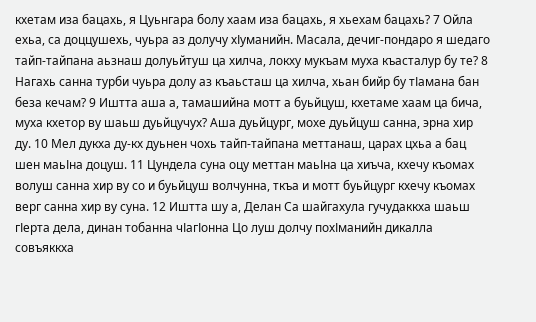кхетам иза бацахь, я Цуьнгара болу хаам иза бацахь, я хьехам бацахь? 7 Ойла ехьа, са доццушехь, чуьра аз долучу хІуманийн. Масала, дечиг-пондаро я шедаго тайп-тайпана аьзнаш долуьйтуш ца хилча, локху мукъам муха къасталур бу те? 8 Нагахь санна турби чуьра долу аз къаьсташ ца хилча, хьан бийр бу тІамана бан беза кечам? 9 Иштта аша а, тамашийна мотт а буьйцуш, кхетаме хаам ца бича, муха кхетор ву шаьш дуьйцучух? Аша дуьйцург, мохе дуьйцуш санна, эрна хир ду. 10 Мел дукха ду-кх дуьнен чохь тайп-тайпана меттанаш, царах цхьа а бац шен маьІна доцуш. 11 Цундела суна оцу меттан маьІна ца хиъча, кхечу къомах волуш санна хир ву со и буьйцуш волчунна, ткъа и мотт буьйцург кхечу къомах верг санна хир ву суна. 12 Иштта шу а, Делан Са шайгахула гучудаккха шаьш гІерта дела, динан тобанна чІагІонна Цо луш долчу похІманийн дикалла совъяккха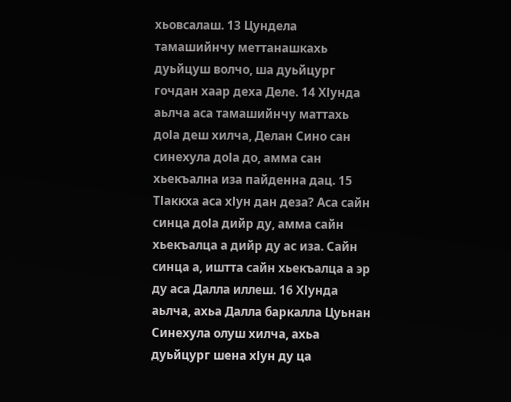хьовсалаш. 13 Цундела тамашийнчу меттанашкахь дуьйцуш волчо, ша дуьйцург гочдан хаар деха Деле. 14 ХІунда аьлча аса тамашийнчу маттахь доІа деш хилча, Делан Сино сан синехула доІа до, амма сан хьекъална иза пайденна дац. 15 ТІаккха аса хІун дан деза? Аса сайн синца доІа дийр ду, амма сайн хьекъалца а дийр ду ас иза. Сайн синца а, иштта сайн хьекъалца а эр ду аса Далла иллеш. 16 ХІунда аьлча, ахьа Далла баркалла Цуьнан Синехула олуш хилча, ахьа дуьйцург шена хІун ду ца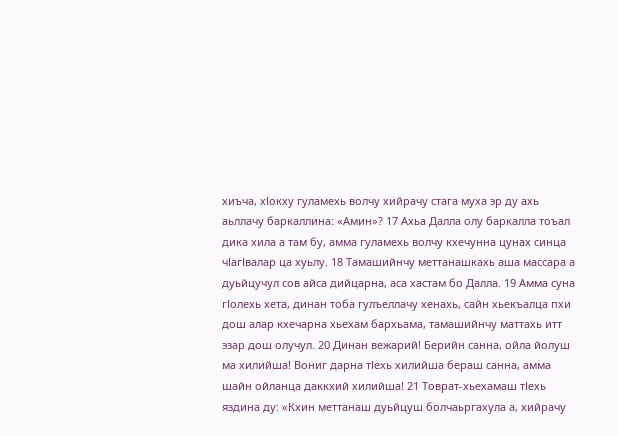хиъча, хІокху гуламехь волчу хийрачу стага муха эр ду ахь аьллачу баркаллина: «Амин»? 17 Ахьа Далла олу баркалла тоъал дика хила а там бу, амма гуламехь волчу кхечунна цунах синца чІагІвалар ца хуьлу. 18 Тамашийнчу меттанашкахь аша массара а дуьйцучул сов айса дийцарна, аса хастам бо Далла. 19 Амма суна гІолехь хета, динан тоба гулъеллачу хенахь, сайн хьекъалца пхи дош алар кхечарна хьехам бархьама, тамашийнчу маттахь итт эзар дош олучул. 20 Динан вежарий! Берийн санна, ойла йолуш ма хилийша! Вониг дарна тІехь хилийша бераш санна, амма шайн ойланца даккхий хилийша! 21 Товрат-хьехамаш тІехь яздина ду: «Кхин меттанаш дуьйцуш болчаьргахула а, хийрачу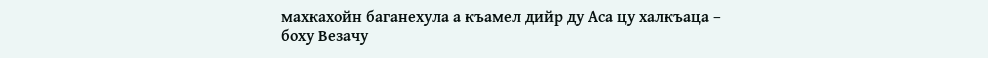махкахойн баганехула а къамел дийр ду Аса цу халкъаца – боху Везачу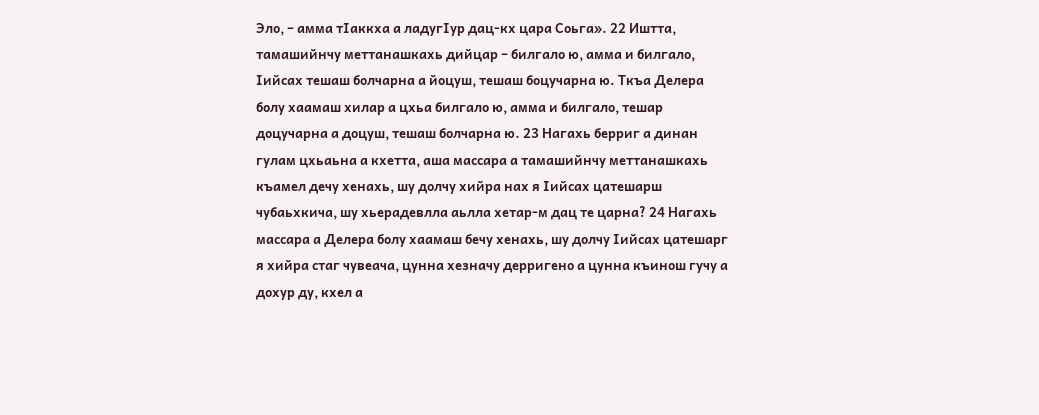Эло, – амма тІаккха а ладугІур дац-кх цара Соьга». 22 Иштта, тамашийнчу меттанашкахь дийцар – билгало ю, амма и билгало, Іийсах тешаш болчарна а йоцуш, тешаш боцучарна ю. Ткъа Делера болу хаамаш хилар а цхьа билгало ю, амма и билгало, тешар доцучарна а доцуш, тешаш болчарна ю. 23 Нагахь берриг а динан гулам цхьаьна а кхетта, аша массара а тамашийнчу меттанашкахь къамел дечу хенахь, шу долчу хийра нах я Іийсах цатешарш чубаьхкича, шу хьерадевлла аьлла хетар-м дац те царна? 24 Нагахь массара а Делера болу хаамаш бечу хенахь, шу долчу Іийсах цатешарг я хийра стаг чувеача, цунна хезначу дерригено а цунна къинош гучу а дохур ду, кхел а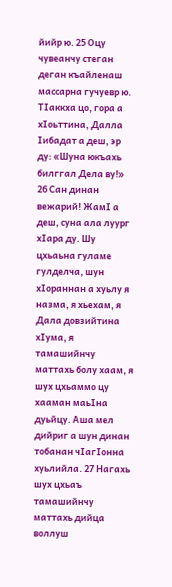йийр ю. 25 Оцу чувеанчу стеган деган къайленаш массарна гучуевр ю. ТІаккха цо, гора а хІоьттина, Далла Іибадат а деш, эр ду: «Шуна юкъахь билггал Дела ву!» 26 Сан динан вежарий! ЖамІ а деш, суна ала луург хІара ду. Шу цхьаьна гуламе гулделча, шун хІораннан а хуьлу я назма, я хьехам, я Дала довзийтина хІума, я тамашийнчу маттахь болу хаам, я шух цхьаммо цу хааман маьІна дуьйцу. Аша мел дийриг а шун динан тобанан чІагІонна хуьлийла. 27 Нагахь шух цхьаъ тамашийнчу маттахь дийца воллуш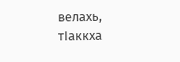велахь, тІаккха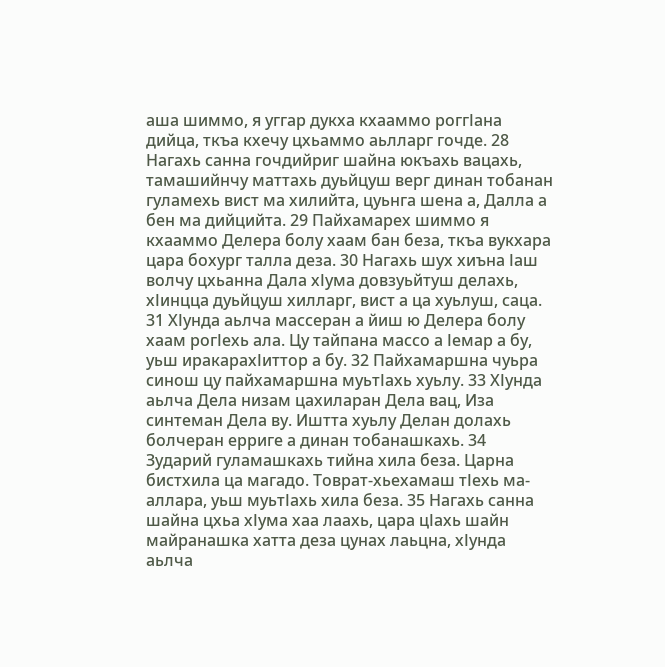аша шиммо, я уггар дукха кхааммо роггІана дийца, ткъа кхечу цхьаммо аьлларг гочде. 28 Нагахь санна гочдийриг шайна юкъахь вацахь, тамашийнчу маттахь дуьйцуш верг динан тобанан гуламехь вист ма хилийта, цуьнга шена а, Далла а бен ма дийцийта. 29 Пайхамарех шиммо я кхааммо Делера болу хаам бан беза, ткъа вукхара цара бохург талла деза. 30 Нагахь шух хиъна Іаш волчу цхьанна Дала хІума довзуьйтуш делахь, хІинцца дуьйцуш хилларг, вист а ца хуьлуш, саца. 31 ХІунда аьлча массеран а йиш ю Делера болу хаам рогІехь ала. Цу тайпана массо а Іемар а бу, уьш иракарахІиттор а бу. 32 Пайхамаршна чуьра синош цу пайхамаршна муьтІахь хуьлу. 33 ХІунда аьлча Дела низам цахиларан Дела вац, Иза синтеман Дела ву. Иштта хуьлу Делан долахь болчеран ерриге а динан тобанашкахь. 34 Зударий гуламашкахь тийна хила беза. Царна бистхила ца магадо. Товрат-хьехамаш тІехь ма-аллара, уьш муьтІахь хила беза. 35 Нагахь санна шайна цхьа хІума хаа лаахь, цара цІахь шайн майранашка хатта деза цунах лаьцна, хІунда аьлча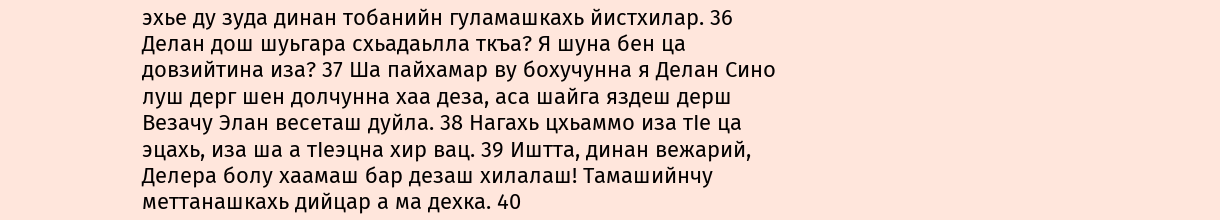эхье ду зуда динан тобанийн гуламашкахь йистхилар. 36 Делан дош шуьгара схьадаьлла ткъа? Я шуна бен ца довзийтина иза? 37 Ша пайхамар ву бохучунна я Делан Сино луш дерг шен долчунна хаа деза, аса шайга яздеш дерш Везачу Элан весеташ дуйла. 38 Нагахь цхьаммо иза тІе ца эцахь, иза ша а тІеэцна хир вац. 39 Иштта, динан вежарий, Делера болу хаамаш бар дезаш хилалаш! Тамашийнчу меттанашкахь дийцар а ма дехка. 40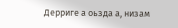Дерриге а оьзда а, низам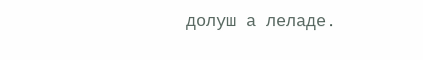долуш а леладе.